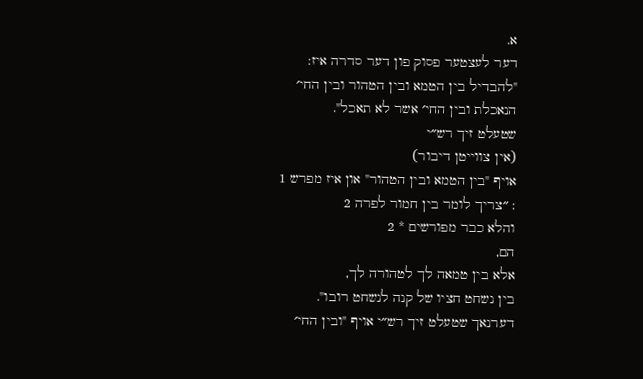א.
דער לעצטער פסוק פון דער סדרה איז: "להבדיל בין הטמא ובין הטהור ובין החי׳ הנאכלת ובין החי׳ אשר לא תאכל".
שטעלט זיך רש״י
(אין צווייטן דיבור)
אויף "בין הטמא ובין הטהור" און איז מפרש 1
: ״צריך לומר בין חמור לפרה 2
והלא כבר מפורשים * 2
הם,
אלא בין טמאה לך לטהורה לך,
בין נשחט חציו של קנה לנשחט רובו".
דערנאך שטעלט זיך רש״י אויף "ובין החי׳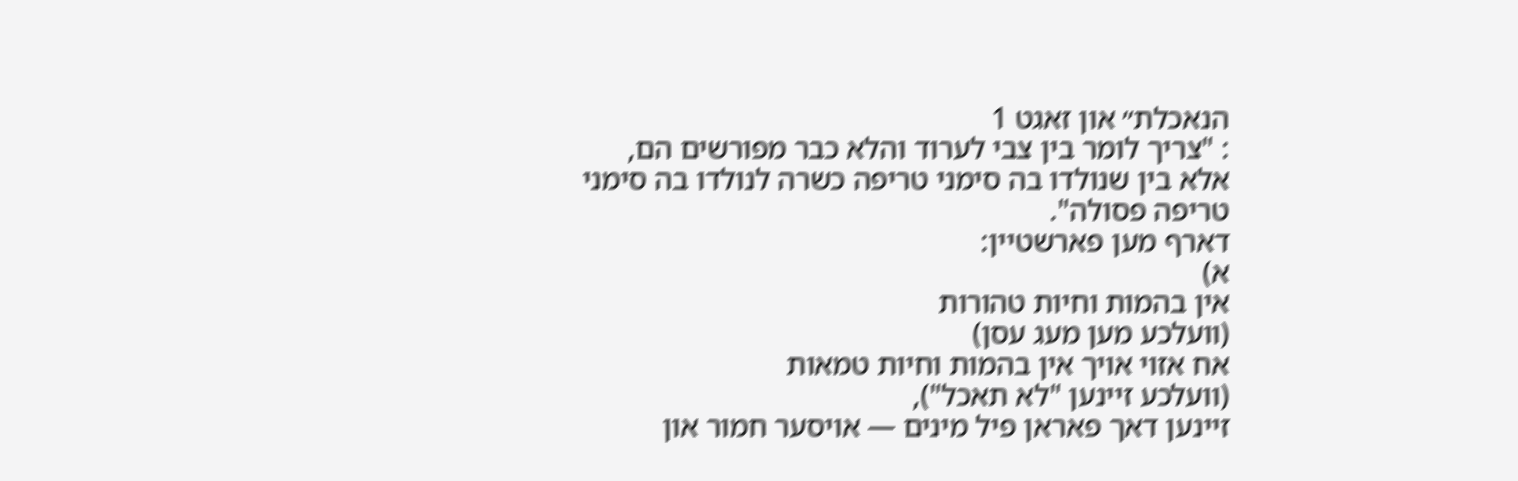הנאכלת״ און זאגט 1
: "צריך לומר בין צבי לערוד והלא כבר מפורשים הם,
אלא בין שנולדו בה סימני טריפה כשרה לנולדו בה סימני טריפה פסולה".
דארף מען פארשטיין:
א)
אין בהמות וחיות טהורות
(וועלכע מען מעג עסן)
אח אזוי אויך אין בהמות וחיות טמאות
(וועלכע זיינען "לא תאכל"),
זיינען דאך פאראן פיל מינים — אויסער חמור און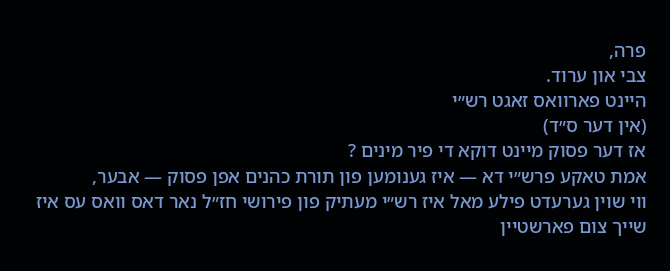פרה,
צבי און ערוד.
היינט פארוואס זאגט רש״י
(אין דער ס״ד)
אז דער פסוק מיינט דוקא די פיר מינים ?
אמת טאקע פרש״י דא — איז גענומען פון תורת כהנים אפן פסוק — אבער,
ווי שוין גערעדט פילע מאל איז רש״י מעתיק פון פירושי חז״ל נאר דאס וואס עס איז שייך צום פארשטיין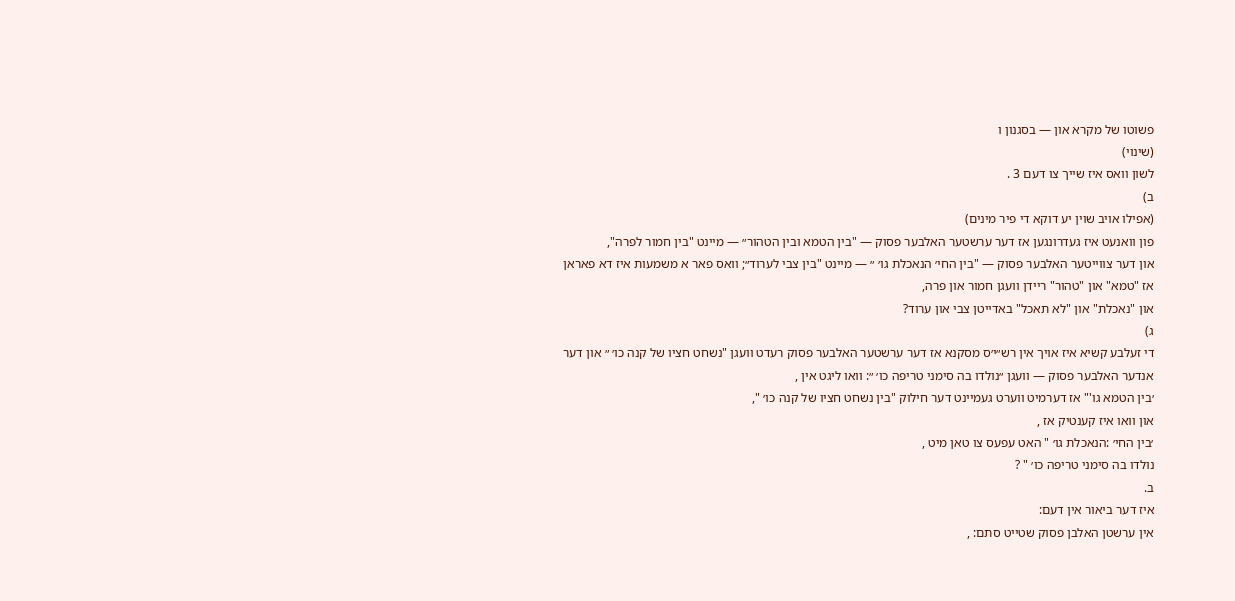פשוטו של מקרא און — בסגנון ו
(שינוי)
לשון וואס איז שייך צו דעם 3 .
ב)
(אפילו אויב שוין יע דוקא די פיר מינים)
פון וואנעט איז געדרונגען אז דער ערשטער האלבער פסוק — "בין הטמא ובין הטהור״ — מיינט "בין חמור לפרה",
און דער צווייטער האלבער פסוק — "בין החי׳ הנאכלת גו׳ ״ — מיינט "בין צבי לערוד״; וואס פאר א משמעות איז דא פאראן אז "טמא" און "טהור" ריידן וועגן חמור און פרה,
און "נאכלת" און "לא תאכל" באדייטן צבי און ערוד?
ג)
די זעלבע קשיא איז אויך אין רש״י׳ס מסקנא אז דער ערשטער האלבער פסוק רעדט וועגן "נשחט חציו של קנה כו׳ ״ און דער אנדער האלבער פסוק — וועגן ״נולדו בה סימני טריפה כו׳ ״: וואו ליגט אין ,
׳בין הטמא גו'" אז דערמיט ווערט געמיינט דער חילוק "בין נשחט חציו של קנה כו׳ ",
און וואו איז קענטיק אז ,
׳בין החי׳ :הנאכלת גו׳ " האט עפעס צו טאן מיט ,
נולדו בה סימני טריפה כו׳ " ?
ב.
איז דער ביאור אין דעם:
אין ערשטן האלבן פסוק שטייט סתם: ,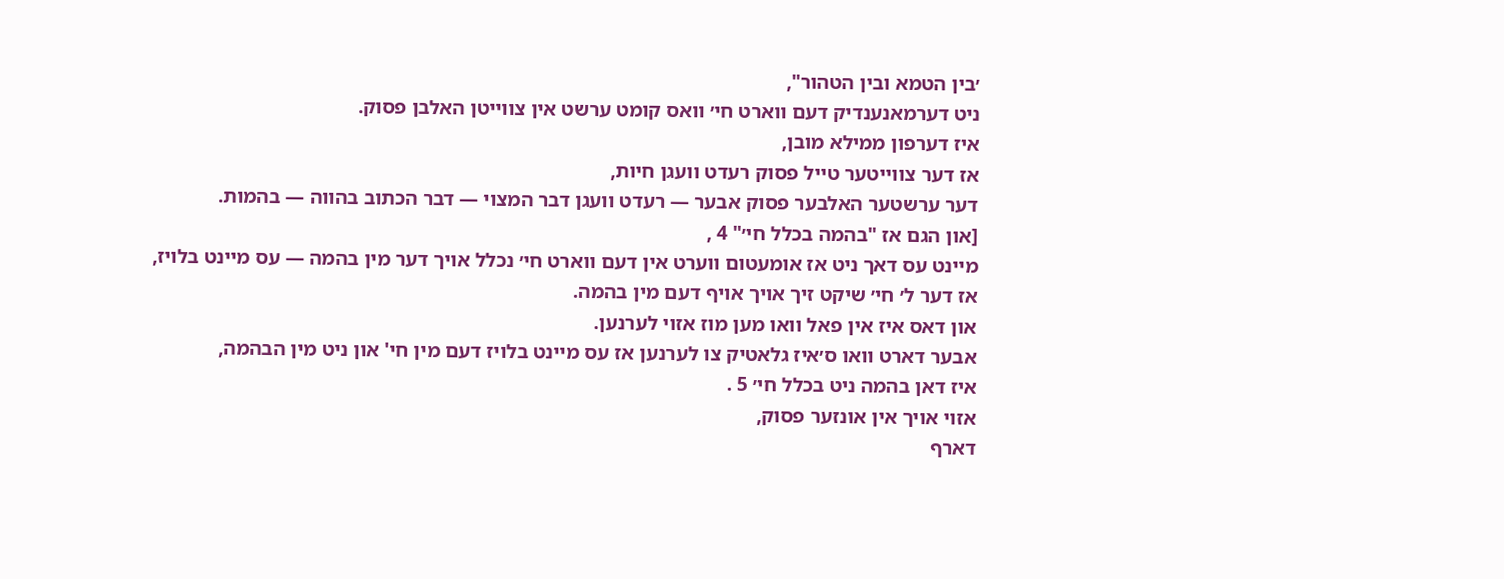׳בין הטמא ובין הטהור",
ניט דערמאנענדיק דעם ווארט חי׳ וואס קומט ערשט אין צווייטן האלבן פסוק.
איז דערפון ממילא מובן,
אז דער צווייטער טייל פסוק רעדט וועגן חיות,
דער ערשטער האלבער פסוק אבער — רעדט וועגן דבר המצוי — דבר הכתוב בהווה — בהמות.
[און הגם אז "בהמה בכלל חי׳" 4 ,
מיינט עס דאך ניט אז אומעטום ווערט אין דעם ווארט חי׳ נכלל אויך דער מין בהמה — עס מיינט בלויז,
אז דער ל׳ חי׳ שיקט זיך אויך אויף דעם מין בהמה.
און דאס איז אין פאל וואו מען מוז אזוי לערנען.
אבער דארט וואו ס׳איז גלאטיק צו לערנען אז עס מיינט בלויז דעם מין חי' און ניט מין הבהמה,
איז דאן בהמה ניט בכלל חי׳ 5 .
אזוי אויך אין אונזער פסוק,
דארף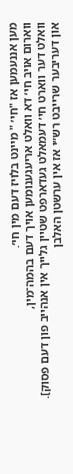מען אננעמען אז "חי׳ " מיינט בלויז דעם מין חי׳.
ווארום אויב חי׳ דא וואלט אריעגענומען אויך דעם בהמה־מין,
וואלט דער ווארט חי׳ דעמאלט געדארפט שטיין גלייך אין אנהייב פון דעם פסוק].
און דעריבער שרייבט רש״י אז אין ערשטן האלבן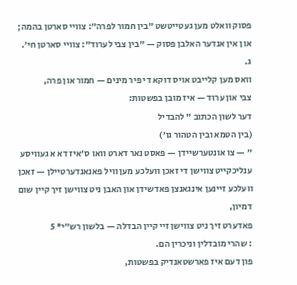פסוק וואלט מען געטייטשט "בין חמור לפרה״: צוויי סארטן בהמה; און אין אנדער האלבן פסוק — "בין צבי לערוד": צוויי סארטן חי׳.
ג.
וואס מען קלייבט אויס דוקא די פיר מינים — חמור און פרה,
צבי און ערוד — איז מובן בפשטות:
דער לשון הכתוב " להבדיל
(בין הטמא ובין הטהור גו׳)
״ — צו אונטערשיידן — פאסט נאר דארט וואו ס׳איז דא א געוויסע ענליכקייט צווישן די זאכן וועלכע מען וויל פאנאנדערטיילן — זאכן וועלכע זיינען אינגאנצן פאדשידן און האבן ניט צווישן זיך קיין שום דמיון,
פאדערט זיך ניט צווישן זיי קיין הבדלה — בלשון רש״י* 5
: שהרי מובדלין וניכרין הם.
פון דעם איז פארשטאנדיק בפשטות,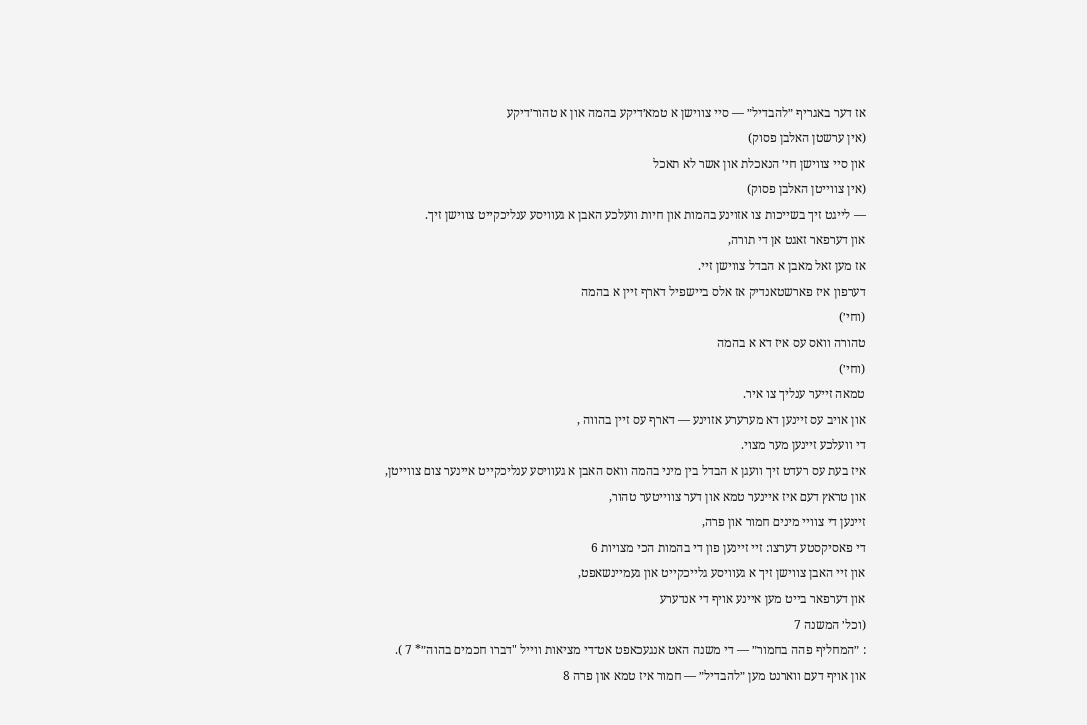אז דער באגריף ״להבדיל״ — סיי צווישן א טמא׳דיקע בהמה און א טהור׳דיקע
(אין ערשטן האלבן פסוק)
און סיי צווישן חי׳ הנאכלת און אשר לא תאכל
(אין צווייטן האלבן פסוק)
— לייגט זיך בשייכות צו אזוינע בהמות און חיות וועלכע האבן א געוויסע ענליכקייט צווישן זיך.
און דערפאר זאגט אן די תורה,
אז מען זאל מאבן א הבדל צווישן זיי.
דערפון איז פארשטאנדיק אז אלס ביישפיל דארף זיין א בהמה
(וחי׳)
טהורה וואס עס איז דא א בהמה
(וחי׳)
טמאה זייער ענליך צו איר.
און אויב עס זיינען דא מערערע אזוינע — דארף עס זיין בהווה ,
די וועלכע זיינען מער מצוי.
איז בעת עס רעדט זיך וועגן א הבדל בין מיני בהמה וואס האבן א געוויסע ענליכקייט איינער צום צווייטן,
און טראץ דעם איז איינער טמא און דער צווייטער טהור,
זיינען די צוויי מינים חמור און פרה,
די פאסיקסטע דערצו: זיי זיינען פון די בהמות הכי מצויות 6
און זיי האבן צווישן זיך א געוויסע גלייכקייט און געמיינשאפט,
און דערפאר בייט מען איינע אויף די אנדערע
(וכל׳ המשנה 7
: ״המחליף פהה בחמור״ — די משנה האט אנגעכאפט אט־די מציאות ווייל "דברו חכמים בהוה״* 7 ).
און אויף דעם ווארנט מען ״להבדיל״ — חמור איז טמא און פרה 8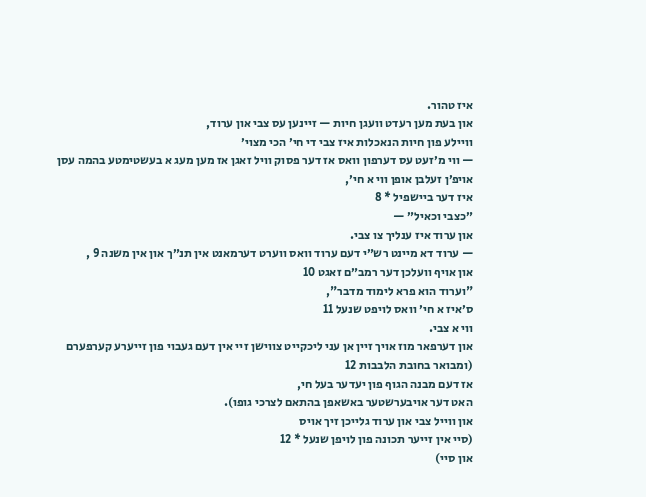איז טהור.
און בעת מען רעדט וועגן חיות — זיינען עס צבי און ערוד,
וויילע פון חיות הנאכלות איז צבי די חי׳ הכי מצוי׳
— ווי מ׳זעט עס דערפון וואס אז דער פסוק וויל זאגן אז מען מעג א בעשטימטע בהמה עסן אויפ׳ן זעלבן אופן ווי א חי׳,
איז דער ביישפיל * 8
״כצבי וכאיל״ —
און ערוד איז ענליך צו צבי.
— ערוד דא מיינט רש״י דעם ערוד וואס ווערט דערמאנט אין תנ״ך און אין משנה 9 ,
און אויף וועלכן דער רמב״ם זאגט 10
"וערוד הוא פרא לימוד מדבר",
ס׳איז א חי׳ וואס לויפט שנעל 11
ווי א צבי.
און דערפאר מוז אויך זיין אן עני ליכקייט צווישן זיי אין דעם געבוי פון זייערע קערפערם
(ומבואר בחובת הלבבות 12
אז דעם מבנה הגוף פון יעדער בעל חי,
האט דער אויבערשטער באשאפן בהתאם לצרכי גופו).
און ווייל צבי און ערוד גלייכן זיך אויס
(סיי אין זייער תכונה פון לויפן שנעל * 12
און סיי)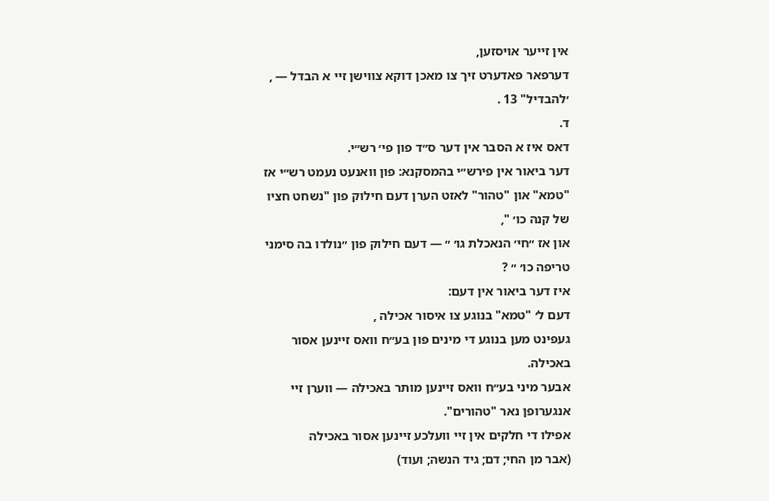אין זייער אויסזען,
דערפאר פאדערט זיך צו מאכן דוקא צווישן זיי א הבדל — ,
׳להבדיל" 13 .
ד.
דאס איז א הסבר אין דער ס״ד פון פי׳ רש״י.
דער ביאור אין פירש״י בהמסקנא: פון וואנעט נעמט רש״י אז "טמא" און "טהור" לאזט הערן דעם חילוק פון "נשחט חציו של קנה כו׳ ",
און אז ״חי׳ הנאכלת גו׳ ״ — דעם חילוק פון ״נולדו בה סימני טריפה כו׳ ״ ?
איז דער ביאור אין דעם:
דעם ל׳ "טמא" בנוגע צו איסור אכילה ,
געפינט מען בנוגע די מינים פון בע״ח וואס זיינען אסור באכילה.
אבער מיני בע״ח וואס זיינען מותר באכילה — ווערן זיי אנגערופן נאר "טהורים".
אפילו די חלקים אין זיי וועלכע זיינען אסור באכילה
(אבר מן החי; דם; גיד הנשה; ועוד)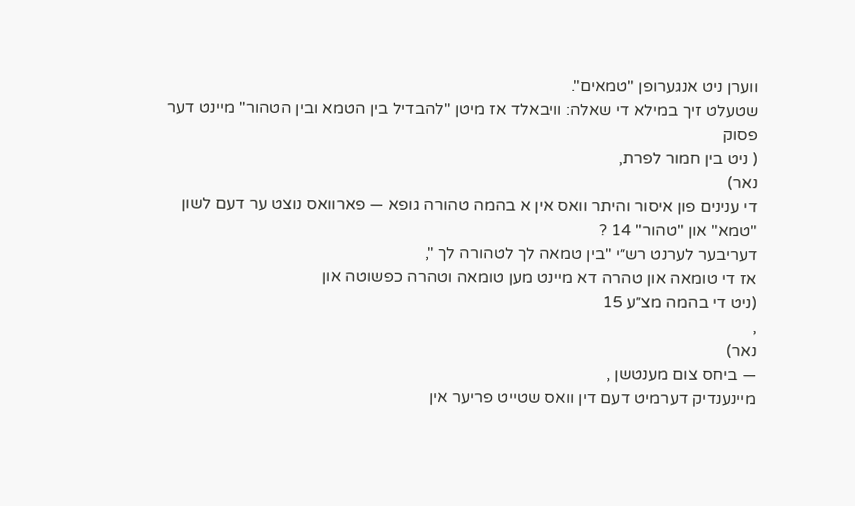ווערן ניט אנגערופן "טמאים".
שטעלט זיך במילא די שאלה: וויבאלד אז מיטן "להבדיל בין הטמא ובין הטהור" מיינט דער פסוק
( ניט בין חמור לפרת,
נאר)
די ענינים פון איסור והיתר וואס אין א בהמה טהורה גופא — פארוואס נוצט ער דעם לשון "טמא" און "טהור" 14 ?
דעריבער לערנט רש״י "בין טמאה לך לטהורה לך ",
אז די טומאה און טהרה דא מיינט מען טומאה וטהרה כפשוטה און
(ניט די בהמה מצ״ע 15
,
נאר)
— ביחס צום מענטשן ,
מיינענדיק דערמיט דעם דין וואס שטייט פריער אין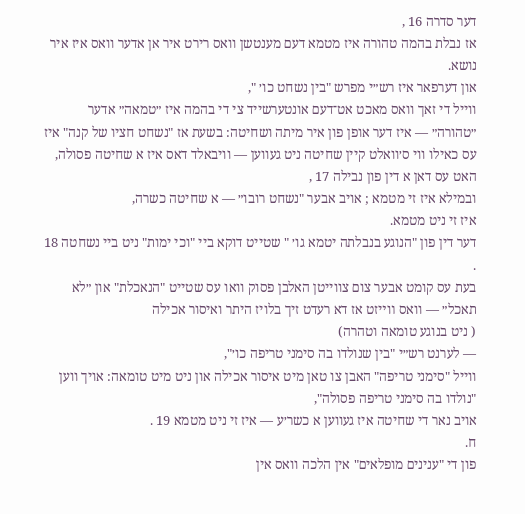דער סדרה 16 ,
אז נבלת בהמה טהורה איז מטמא דעם מענטשן וואס רירט איר אן אדער וואס איז איר נושא.
און דערפאר איז רש״י מפרש "בין נשחט כו׳ ",
ווייל די זאך וואס מאכט אט־דעם אונטערשייד צי די בהמה איז ״טמאה״ אדער ״טהורה״ — איז דער אופן פון איר מיתה ושחיטה: בשעת אז "נשחט חציו של קנה" איז עס כאילו ווי ס׳וואלט קיין שחיטה ניט געווען — וויבאלד דאס איז א שחיטה פסולה,
האט עס דאן א דין פון נבילה 17 ,
ובמילא איז זי מטמא ; אויב אבער "נשחט רובו״ — א שחיטה כשרה,
איז זי ניט מטמא.
דער דין פון "הנוגע בנבלתה יטמא גו׳ " שטייט דוקא ביי "וכי ימות" ניט ביי נשחטה 18 .
בעת עס קומט אבער צום צווייטן האלבן פסוק וואו עס שטייט "הנאכלת" און ״לא תאכל״ — וואס װײזט אז דא רעדט זיך בלויז היתר ואיסור אכילה
( ניט בנוגע טומאה וטהרה)
— לערנט רש״י "בין שנולדו בה סימני טריפה כו׳",
ווייל "סימני טריפה" האבן צו טאן מיט איסור אכילה און ניט מיט טומאה: אויך ווען "נולדו בה סימני טריפה פסולה",
אויב נאר די שחיטה איז געווען א כשר׳ע — איז זי ניט מטמא 19 .
ח.
פון די "ענינים מופלאים" אין הלכה וואס אין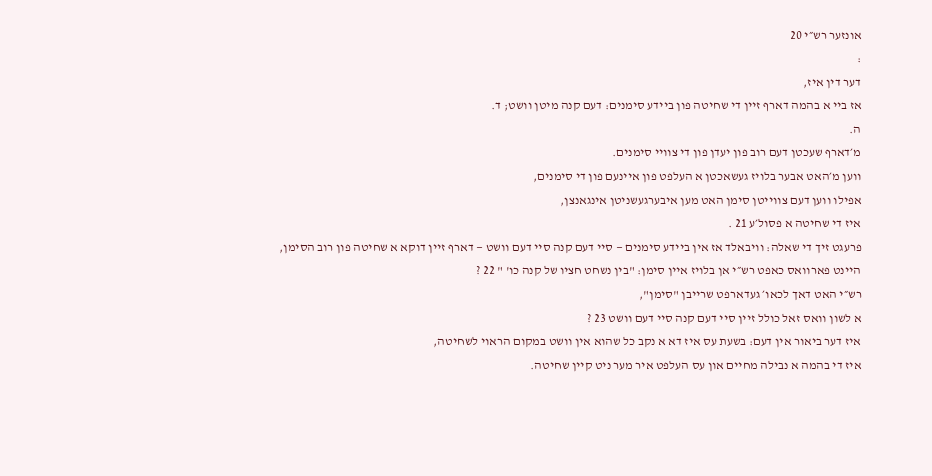אונזער רש״י 20
:
דער דין איז,
אז ביי א בהמה דארף זיין די שחיטה פון ביידע סימנים: דעם קנה מיטן וושט; ד.
ה.
מ׳דארף שעכטן דעם רוב פון יעדן פון די צוויי סימנים.
ווען מ׳האט אבער בלויז געשאכטן א העלפט פון איינעם פון די סימנים,
אפילו ווען דעם צווייטן סימן האט מען איבערגעשניטן אינגאנצן,
איז די שחיטה א פסול׳ע 21 .
פרעגט זיך די שאלה: וויבאלד אז אין ביידע סימנים — סיי דעם קנה סיי דעם וושט — דארף זיין דוקא א שחיטה פון רוב הסימן,
היינט פארוואס כאפט רש״י אן בלויז איין סימן: "בין נשחט חציו של קנה כו' " 22 ?
רש״י האט דאך לכאו׳ געדארפט שרייבן "סימן",
א לשון וואס זאל כולל זיין סיי דעם קנה סיי דעם וושט 23 ?
איז דער ביאור אין דעם: בשעת עס איז דא א נקב כל שהוא אין וושט במקום הראוי לשחיטה,
איז די בהמה א נבילה מחיים און עס העלפט איר מער ניט קיין שחיטה.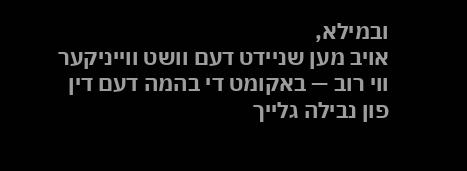ובמילא,
אויב מען שניידט דעם וושט ווייניקער ווי רוב — באקומט די בהמה דעם דין פון נבילה גלייך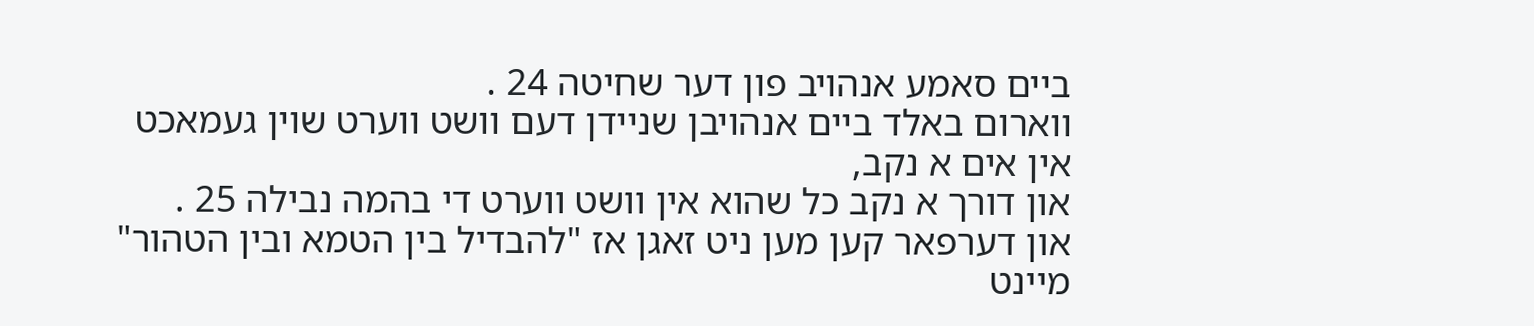ביים סאמע אנהויב פון דער שחיטה 24 .
ווארום באלד ביים אנהויבן שניידן דעם וושט ווערט שוין געמאכט אין אים א נקב,
און דורך א נקב כל שהוא אין וושט ווערט די בהמה נבילה 25 .
און דערפאר קען מען ניט זאגן אז "להבדיל בין הטמא ובין הטהור" מיינט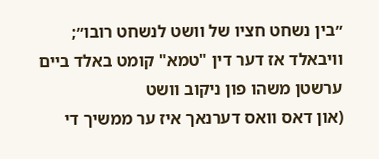״בין נשחט חציו של וושט לנשחט רובו״; וויבאלד אז דער דין "טמא" קומט באלד ביים ערשטן משהו פון ניקוב וושט
(און דאס וואס דערנאך איז ער ממשיך די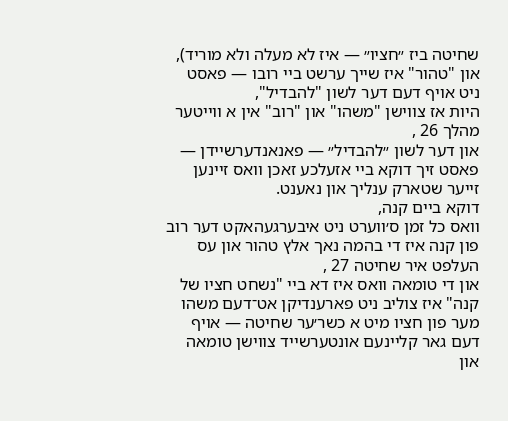שחיטה ביז ״חציו״ — איז לא מעלה ולא מוריד),
און "טהור" איז שייך ערשט ביי רובו — פאסט ניט אויף דעם דער לשון "להבדיל",
היות אז צווישן "משהו" און "רוב" אין א ווייטער מהלך 26 ,
און דער לשון ״להבדיל״ — פאנאנדערשיידן — פאסט זיך דוקא ביי אזעלכע זאכן וואס זיינען זייער שטארק ענליך און נאענט.
דוקא ביים קנה,
וואס כל זמן ס׳ווערט ניט איבערגעהאקט דער רוב פון קנה איז די בהמה נאך אלץ טהור און עס העלפט איר שחיטה 27 ,
און די טומאה וואס איז דא ביי "נשחט חציו של קנה" איז צוליב ניט פארענדיקן אט־דעם משהו מער פון חציו מיט א כשר׳ער שחיטה — אויף דעם גאר קליינעם אונטערשייד צווישן טומאה און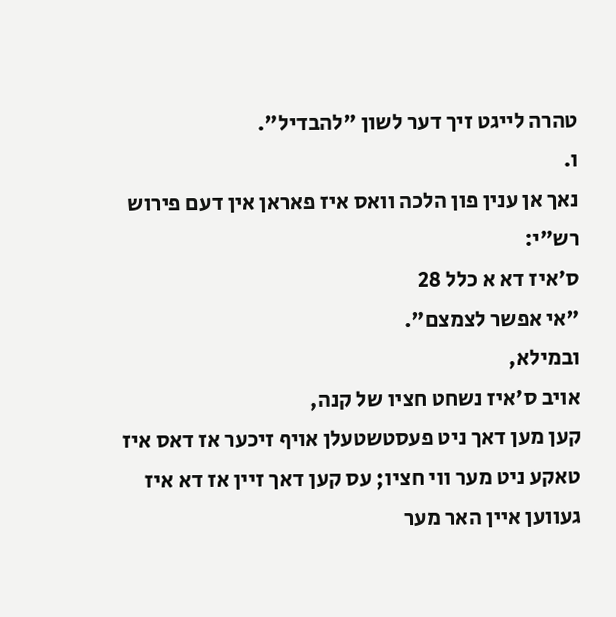טהרה לייגט זיך דער לשון "להבדיל".
ו.
נאך אן ענין פון הלכה וואס איז פאראן אין דעם פירוש רש״י:
ס׳איז דא א כלל 28
"אי אפשר לצמצם".
ובמילא,
אויב ס׳איז נשחט חציו של קנה,
קען מען דאך ניט פעסטשטעלן אויף זיכער אז דאס איז טאקע ניט מער ווי חציו; עס קען דאך זיין אז דא איז געווען איין האר מער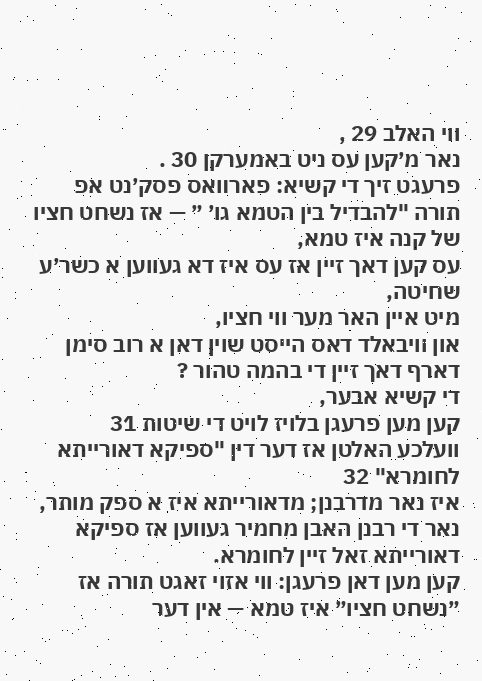ווי האלב 29 ,
נאר מ׳קען עס ניט באמערקן 30 .
פרעגט זיך די קשיא: פארװאס פסק׳נט אפ תורה "להבדיל בין הטמא גו׳ ״ — אז נשחט חציו של קנה איז טמא,
עס קען דאך זיין אז עס איז דא געווען א כשר׳ע שחיטה,
מיט איין האר מער ווי חציו,
און וויבאלד דאס הייסט שוין דאן א רוב סימן דארף דאך זיין די בהמה טהור ?
די קשיא אבער,
קען מען פרעגן בלויז לויט די שיטות 31
וועלכע האלטן אז דער דין "ספיקא דאורייתא לחומרא" 32
איז נאר מדרבנן; מדאורייתא איז א ספק מותר,
נאר די רבנן האבן מחמיר געווען אז ספיקא דאורייתא זאל זיין לחומרא.
קען מען דאן פרעגן: ווי אזוי זאגט תורה אז ״נשחט חציו״ איז טמא — אין דער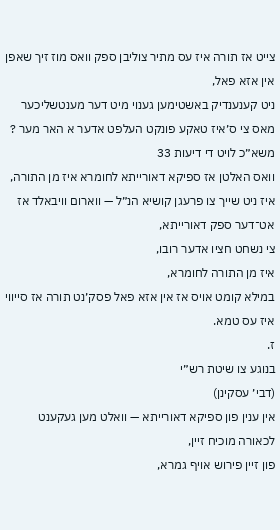צייט אז תורה איז עס מתיר צוליבן ספק וואס מוז זיך שאפן אין אזא פאל,
ניט קענענדיק באשטימען גענוי מיט דער מענטשליכער מאס צי ס׳איז טאקע פונקט העלפט אדער א האר מער ?
משא״כ לויט די דיעות 33
וואס האלטן אז ספיקא דאורייתא לחומרא איז מן התורה,
איז ניט שייך צו פרעגן קושיא הנ״ל — ווארום וויבאלד אז אט־דער ספק דאורייתא,
צי נשחט חציו אדער רובו,
איז מן התורה לחומרא,
במילא קומט אויס אז אין אזא פאל פסק׳נט תורה אז סייווי איז עס טמא.
ז.
בנוגע צו שיטת רש״י
(דבי׳ עסקינן)
אין ענין פון ספיקא דאורייתא — וואלט מען געקענט לכאורה מוכיח זיין,
פון זיין פירוש אויף גמרא,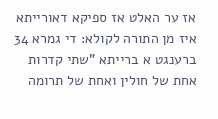אז ער האלט אז ספיקא דאורייתא איז מן התורה לקולא: די גמרא 34
ברענגט א ברייתא "שתי קדרות אחת של חולין ואחת של תרומה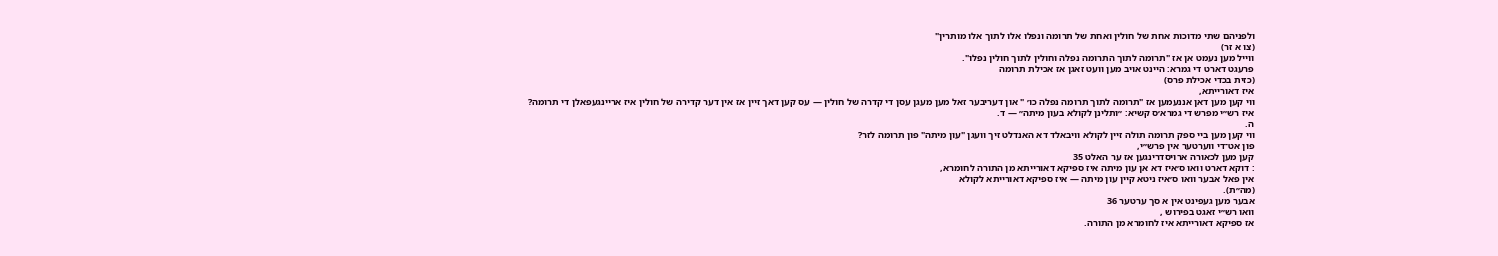ולפניהם שתי מדוכות אחת של חולין ואחת של תרומה ונפלו אלו לתוך אלו מותרין"
(צו א זר)
ווייל מען נעמט אן אז "תרומה לתוך התרומה נפלה וחולין לתוך חולין נפלו".
פרעגט דארט די גמרא: היינט אויב מען וועט זאגן אז אכילת תרומה
(כזית בכדי אכילת פרס)
איז דאורייתא,
ווי קען מען דאן אננעמען אז "תרומה לתוך תרומה נפלה כו׳ " און דעריבער זאל מען מעגן עסן די קדרה של חולין — עס קען דאך זיין אז אין דער קדירה של חולין איז אריינגעפאלן די תרומה?
איז רש״י מפרש די גמרא׳ס קשיא: ״ותלינן לקולא בעון מיתה״ — ד.
ה.
ווי קען מען ביי ספק תרומה תולה זיין לקולא וויבאלד דא האנדלט זיך וועגן "עון מיתה" פון תרומה לזר?
פון אט־די ווערטער אין פרש״י,
קען מען לכאורה ארויסדרינגען אז ער האלט 35
: דוקא דארט וואו ס׳איז דא אן עון מיתה איז ספיקא דאורייתא מן התורה לחומרא,
אין פאל אבער וואו ס׳איז ניטא קיין עון מיתה — איז ספיקא דאורייתא לקולא
(מה״ת).
אבער מען געפינט אין א סך ערטער 36
וואו רש״י זאגט בפירוש ,
אז ספיקא דאורייתא איז לחומרא מן התורה.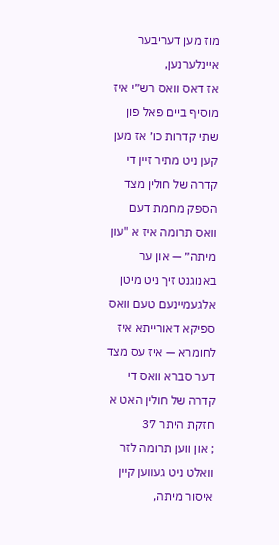מוז מען דעריבער איינלערנען,
אז דאס וואס רש״י איז מוסיף ביים פאל פון שתי קדרות כו׳ אז מען קען ניט מתיר זיין די קדרה של חולין מצד הספק מחמת דעם וואס תרומה איז א "עון מיתה״ — און ער באנוגנט זיך ניט מיטן אלגעמיינעם טעם וואס ספיקא דאורייתא איז לחומרא — איז עס מצד דער סברא וואס די קדרה של חולין האט א חזקת היתר 37
; און ווען תרומה לזר וואלט ניט געווען קיין איסור מיתה,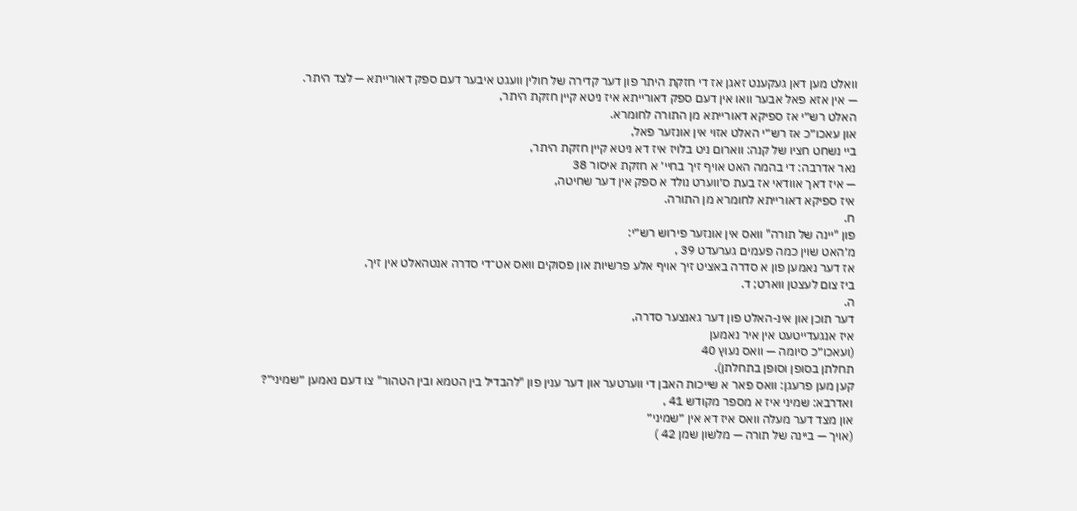וואלט מען דאן געקענט זאגן אז די חזקת היתר פון דער קדירה של חולין וועגט איבער דעם ספק דאורייתא — לצד היתר.
— אין אזא פאל אבער וואו אין דעם ספק דאורייתא איז ניטא קיין חזקת היתר,
האלט רש״י אז ספיקא דאורייתא מן התורה לחומרא.
און עאכו״כ אז רש״י האלט אזוי אין אונזער פאל,
ביי נשחט חציו של קנה: ווארום ניט בלויז איז דא ניטא קיין חזקת היתר,
נאר אדרבה: די בהמה האט אויף זיך בחיי׳ א חזקת איסור 38
— איז דאך אוודאי אז בעת ס׳ווערט נולד א ספק אין דער שחיטה,
איז ספיקא דאורייתא לחומרא מן התורה.
ח.
פון "יינה של תורה" וואס אין אונזער פירוש רש״י:
מ׳האט שוין כמה פעמים גערעדט 39 ,
אז דער נאמען פון א סדרה באציט זיך אויף אלע פרשיות און פסוקים וואס אט־די סדרה אנטהאלט אין זיך,
ביז צום לעצטן ווארט; ד.
ה.
דער תוכן און אינ-האלט פון דער גאנצער סדרה,
איז אנגעדייטעט אין איר נאמען
(ועאכו״כ סיומה — וואס נעוץ 40
תחלתן בסופן וסופן בתחלתן).
קען מען פרעגן: וואס פאר א שייכות האבן די ווערטער און דער ענין פון "להבדיל בין הטמא ובין הטהור" צו דעם נאמען ״שמיני״?
ואדרבא: שמיני איז א מספר מקודש 41 ,
און מצד דער מעלה וואס איז דא אין ״שמיני״
(אויך — ביינה של תורה — מלשון שמן 42 )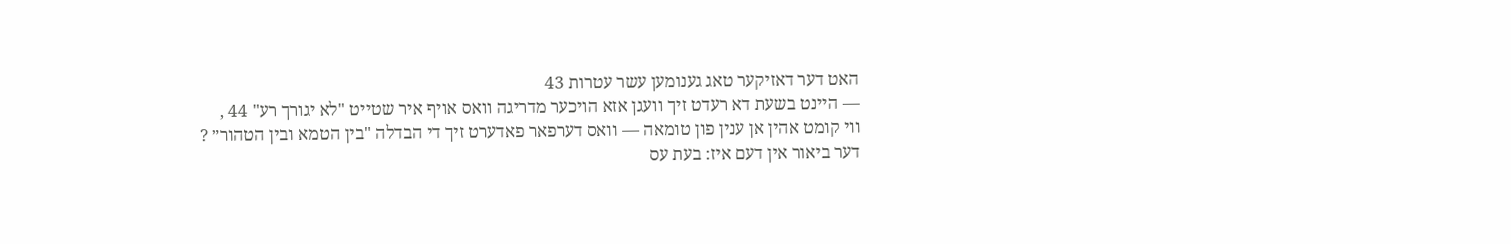האט דער דאזיקער טאג גענומען עשר עטרות 43
— היינט בשעת דא רעדט זיך וועגן אזא הויכער מדריגה וואס אויף איר שטייט "לא יגורך רע" 44 ,
ווי קומט אהין אן ענין פון טומאה — וואס דערפאר פאדערט זיך די הבדלה "בין הטמא ובין הטהור״ ?
דער ביאור אין דעם איז: בעת עס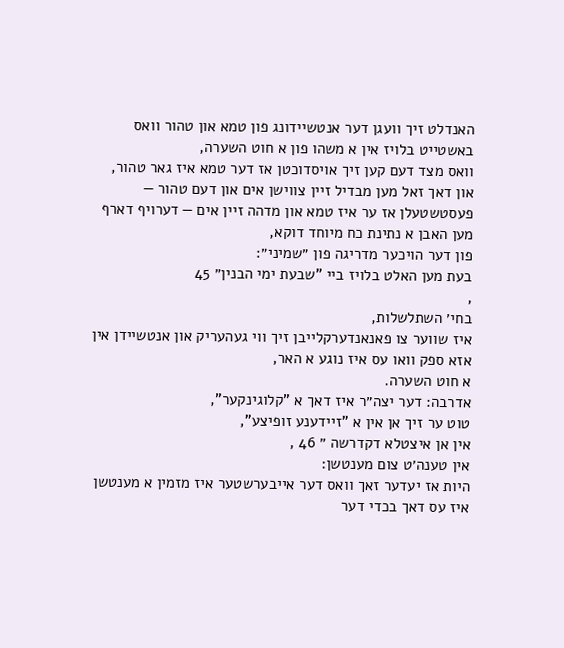האנדלט זיך וועגן דער אנטשיידונג פון טמא און טהור וואס באשטייט בלויז אין א משהו פון א חוט השערה,
וואס מצד דעם קען זיך אויסדוכטן אז דער טמא איז גאר טהור,
און דאך זאל מען מבדיל זיין צווישן אים און דעם טהור — פעסטשטעלן אז ער איז טמא און מדהה זיין אים — דערויף דארף מען האבן א נתינת כח מיוחד דוקא,
פון דער הויכער מדריגה פון ״שמיני״:
בעת מען האלט בלויז ביי "שבעת ימי הבנין״ 45
,
בחי׳ השתלשלות,
איז שווער צו פאנאנדערקלייבן זיך ווי געהעריק און אנטשיידן אין אזא ספק וואו עס איז נוגע א האר,
א חוט השערה.
אדרבה: דער יצה״ר איז דאך א "קלוגינקער",
טוט ער זיך אן אין א "זיידענע זופיצע",
אין אן איצטלא דקדרשה ״ 46 ,
אין טענה׳ט צום מענטשן:
היות אז יעדער זאך וואס דער אייבערשטער איז מזמין א מענטשן איז עס דאך בכדי דער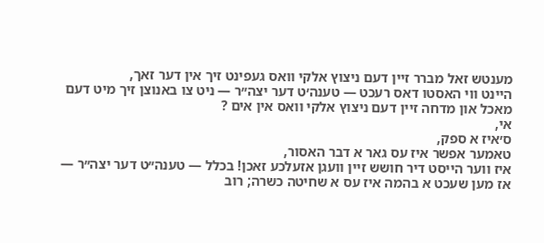מענטש זאל מברר זיין דעם ניצוץ אלקי וואס געפינט זיך אין דער זאך,
היינט ווי האסטו דאס רעכט — טענה׳ט דער יצה״ר — ניט צו באנוצן זיך מיט דעם מאכל און מדחה זיין דעם ניצוץ אלקי וואס אין אים ?
אי,
ס׳איז א ספק,
טאמער אפשר איז עס גאר א דבר האסור,
איז ווער הייסט דיר חושש זיין וועגן אזעלכע זאכן! בכלל — טענה״ט דער יצה״ר — אז מען שעכט א בהמה איז עס א שחיטה כשרה; רוב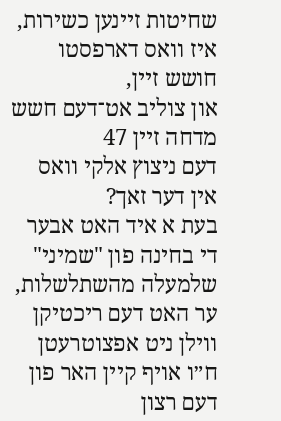שחיטות זיינען כשירות,
איז וואס דארפסטו חושש זיין,
און צוליב אט־דעם חשש מדחה זיין 47
דעם ניצוץ אלקי וואס אין דער זאך?
בעת א איד האט אבער די בחינה פון "שמיני" שלמעלה מהשתלשלות,
ער האט דעם ריכטיקן ווילן ניט אפצוטרעטן ח״ו אויף קיין האר פון דעם רצון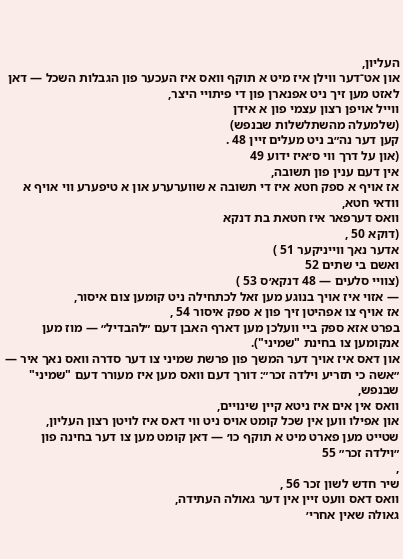העליון,
און אט־דער ווילן איז מיט א תוקף וואס איז העכער פון הגבלות השכל — דאן לאזט מען זיך ניט אפנארן פון די פיתויי היצר,
ווייל אויפן רצון עצמי פון א אידן
(שלמעלה מהשתלשלות שבנפש)
קען דער נה״ב ניט מעלים זיין 48 .
(און על דרך ווי ס׳איז ידוע 49
אין דעם ענין פון תשובה,
אז אויף א ספק חטא איז די תשובה א שווערערע און א טיפערע ווי אויף א וודאי חטא,
וואס דערפאר איז חטאת בת דנקא
(דוקא 50 ,
אדער נאך ווייניקער 51 )
ואשם בי שתים 52
(צוויי סלעים — 48 דנקא׳ס 53 )
— אזוי איז אויך בנוגע מען זאל לכתחילה ניט קומען צום איסור,
אז אויף צו אפהיטן זיך פון א ספק איסור 54 ,
בפרט אזא ספק ביי וועלכן מען דארף האבן דעם ״להבדיל״ — מוז מען אנקומען צו בחינת "שמיני").
און דאס איז אויך דער המשך פון פרשת שמיני צו דער סדרה וואס נאך איר — ״אשה כי תזריע וילדה זכר״: דורך דעם וואס מען איז מעורר דעם "שמיני" שבנפש,
וואס אין אים איז ניטא קיין שינויים,
און אפילו ווען אין שכל קומט אויס ניט ווי דאס איז לויטן רצון העליון,
שטייט מען פארט מיט א תוקף כו׳ — דאן קומט מען צו דער בחינה פון ״וילדה זכר״ 55
,
שיר חדש לשון זכר 56 ,
וואס דאס וועט זיין אין דער גאולה העתידה,
גאולה שאין אחרי׳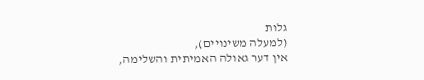גלות
(למעלה משינויים),
אין דער גאולה האמיתית והשלימה,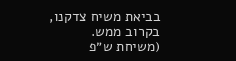בביאת משיח צדקנו,
בקרוב ממש.
(משיחת ש״פ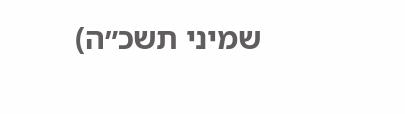שמיני תשכ״ה)